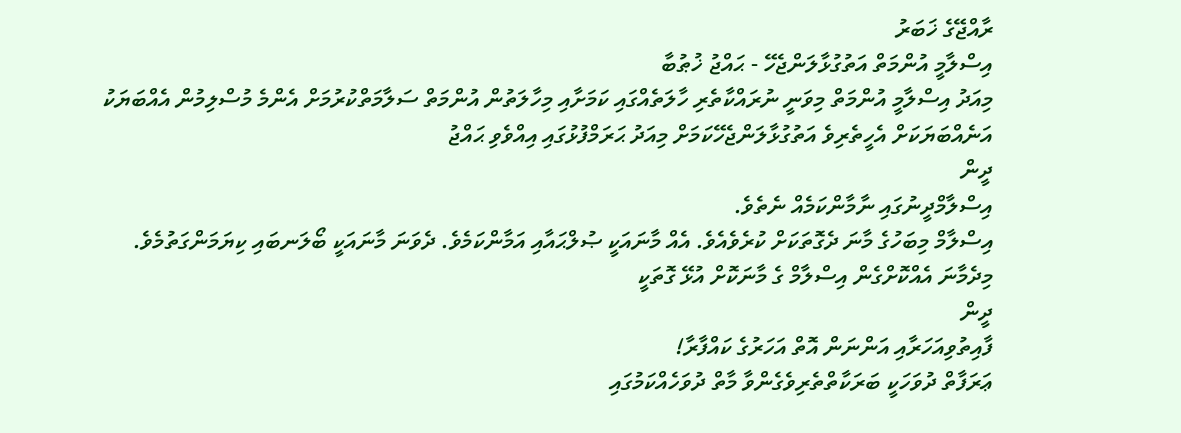ރާއްޖޭގެ ޚަބަރު
އިސްލާމީ އުންމަތް އަތުގުޅާލަންޖެހޭ - ޙައްޖު ޚުޠުބާ
މިއަދު އިސްލާމީ އުންމަތް މިވަނީ ނުރައްކާތެރި ހާލަތެއްގައި ކަމަށާއި މިހާލަތުން އުންމަތް ސަލާމަތްކުރުމަށް އެންމެ މުސްލިމުން އެއްބަޔަކު އަނެއްބަޔަކަށް އެހީތެރިވެ އަތުގުޅާލަންޖެހޭކަމަށް މިއަދު ޙަރަމްފުޅުގައި އިއްވެވި ޙައްޖު
ދީން
އިސްލާމްދީނުގައި ނާމާންކަމެއް ނެތެވެ.
އިސްލާމް މިބަހުގެ މާނަ ދެގޮތަކަށް ކުރެވެއެވެ. އެއް މާނައަކީ ޞުލްޙައާއި އަމާންކަމެވެ. ދެވަނަ މާނައަކީ ބޯލަނބައި ކިޔަމަންގަތުމެވެ. މިދެމާނަ އެއްކޮށްގެން އިސްލާމް ގެ މާނަކޮށް އުޅޭ ގޮތަކީ
ދީން
ފާއިތުވިއަހަރާއި އަންނަން އޮތް އަހަރުގެ ކައްފާރާ!
ޢަރަފާތް ދުވަހަކީ ބަރަކާތްތެރިވެގެންވާ މާތް ދުވަހެއްކަމުގައި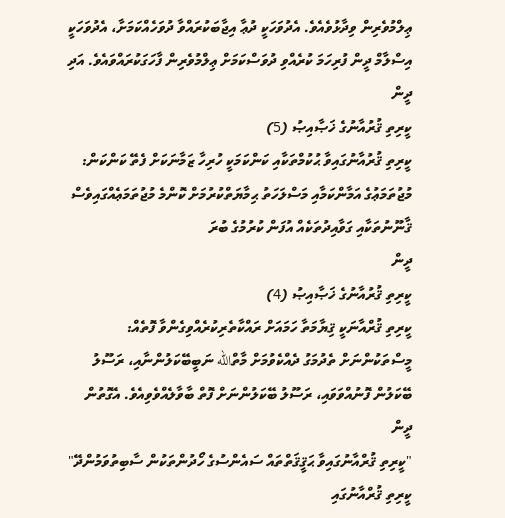ޢިލްމުވެރިން ވިދާޅުވެއެވެ. އެދުވަހަކީ ދުޢާ އިޖާބަކުރައްވާ ދުވަހެއްކަމަށާ، އެދުވަހަކީ އިސްލާމް ދީން ފުރިހަމަ ކުރެއްވި ދުވަސްކަމަށް ޢިލްމުވެރިން ފާހަގަކުރައްވައެވެ. އަދި
ދީން
ކީރިތި ޤުރުއާނުގެ ޚަޞާއިޞު (5)
ކީރިތި ޤުރުއާނުގައިވާ ޙުކުމްތަކާއި ކަންކަމަކީ ހުރިހާ ޒަމާނަކަށް ފެތޭ ކަންކަން:   މުޖުތަމަޢުގެ އަމާންކަމާއި މަސްލަހަތު ޙިމާޔަތްކުރުމަށް ކޮންމެ މުޖުތަމަޢެއްގައިވެސް ޤާނޫނުތަކާއި ގަވާއިދުތަކެއް އުފަން ކުރުމުގެ ބުރަ
ދީން
ކީރިތި ޤުރުއާނުގެ ޚަޞާއިޞު (4)
ކީރިތި ޤުރްއާނަކީ ޤިޔާމަތާ ހަމައަށް ރައްކާތެރިކުރެއްވިގެންވާ ފޮތެއް:   މީސްތަކުންނަށް ތެދުމަގު ދެއްކެވުމަށް މާތްالله ނަބީބޭކަލުންނާއި، ރަސޫލު ބޭކަލުން ފޮނުއްވަވައި، ރަސޫލު ބޭކަލުންނަށް ފޮތް ބާވާލެއްވެވިއެވެ. އެގޮތުން
ދީން
"ކީރިތި ޤުރްއާނުގައިވާ ޙަޤީޤަތްތައް ސައެންސުގެ ހޯދުންތަކުން ސާބިތުވަމުންދޭ"
ކީރިތި ޤުރްއާނުގައި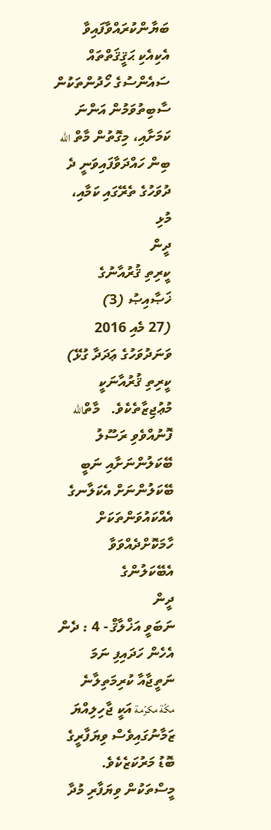ބަޔާންކުރައްވާފައިވާ އެކިއެކި ޙަޤީޤަތްތައް ސައެންސުގެ ހޯދުންތަކުން ސާބިތުވަމުން އަންނަ ކަމަށާއި، މިގޮތުން މާތް الله ބިން ހައްދަވާފައިވަނީ ދެ ދުވަހުގެ ތެރޭގައި ކަމާއި، މުޅި
ދީން
ކީރިތި ޤުރުއާނުގެ ޚަޞާއިޞު (3)
(27 މެއި 2016 ވަނަދުވަހުގެ ޢަދަދާ ގުޅޭ) ކީރިތި ޤުރުއާނަކީ މުޢުޖިޒާތެކެވެ.   މާތްالله ފޮނުއްވެވި ރަސޫލު ބޭކަލުންނަށާއި ނަބީ ބޭކަލުންނަށް އެކަލާނގެ އެއްކައުވަންތަކަށް ހާމަކޮށްދެއްވަވާ އެބޭކަލުންގެ
ދީން
ނަބަވީ އަޚްލާޤް - 4 : ދެން އެހެން ހަދައިފި ނަމަ ނަތީޖާއާ ކުރިމަތިލާނެ
مكّة مكرّمة އަކީ ޖާހިލިއްޔަ ޒަމާނުގައިވެސް ވިޔަފާރީގެ ބޮޑު މަރުކަޒެކެވެ. މީސްތަކުން ވިޔަފާރި މުދާ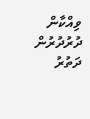ވިއްކާން ދުރުދުރުން ދަތުރު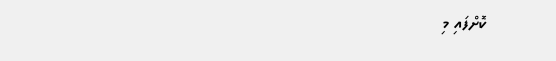ކޮށްފައި މި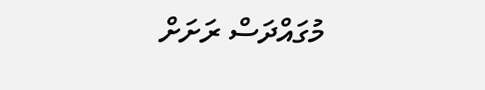މުގައްދަސް ރަށަށް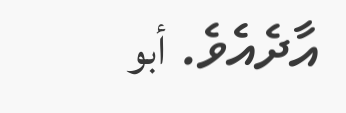އާދެއެވެ. أبو